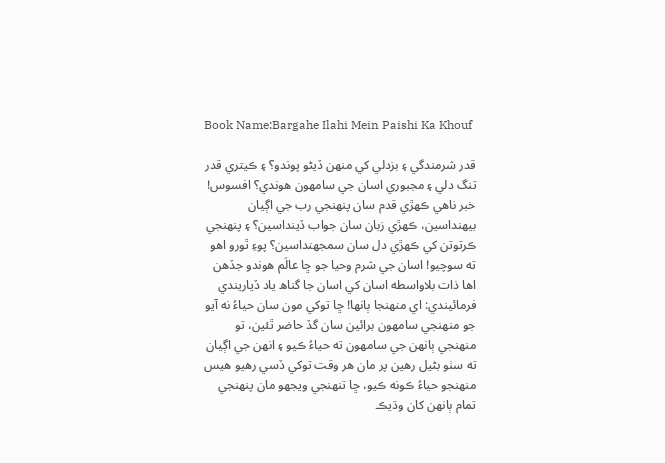Book Name:Bargahe Ilahi Mein Paishi Ka Khouf

قدر شرمندگي ۽ بزدلي کي منهن ڏيڻو پوندو؟ ۽ ڪيتري قدر تنگ دلي ۽ مجبوري اسان جي سامهون هوندي؟ افسوس! خبر ناهي ڪهڙي قدم سان پنهنجي رب جي اڳيان بيهنداسين، ڪهڙي زبان سان جواب ڏينداسين؟ ۽ پنهنجي ڪرتوتن کي ڪهڙي دل سان سمجھنداسين؟ پوءِ ٿورو اهو ته سوچيو! اسان جي شرم وحيا جو ڇا عالَم هوندو جڏهن اها ذات بلاواسطه اسان کي اسان جا گناھ ياد ڏياريندي فرمائيندي: اي منهنجا ٻانها! ڇا توکي مون سان حياءُ نه آيو جو منهنجي سامهون برائين سان گڏ حاضر ٿئين، تو منهنجي ٻانهن جي سامهون ته حياءُ ڪيو ۽ انهن جي اڳيان ته سٺو بڻيل رهين پر مان هر وقت توکي ڏسي رهيو هيس منهنجو حياءُ ڪونه ڪيو، ڇا تنهنجي ويجهو مان پنهنجي تمام ٻانهن کان وڌيڪ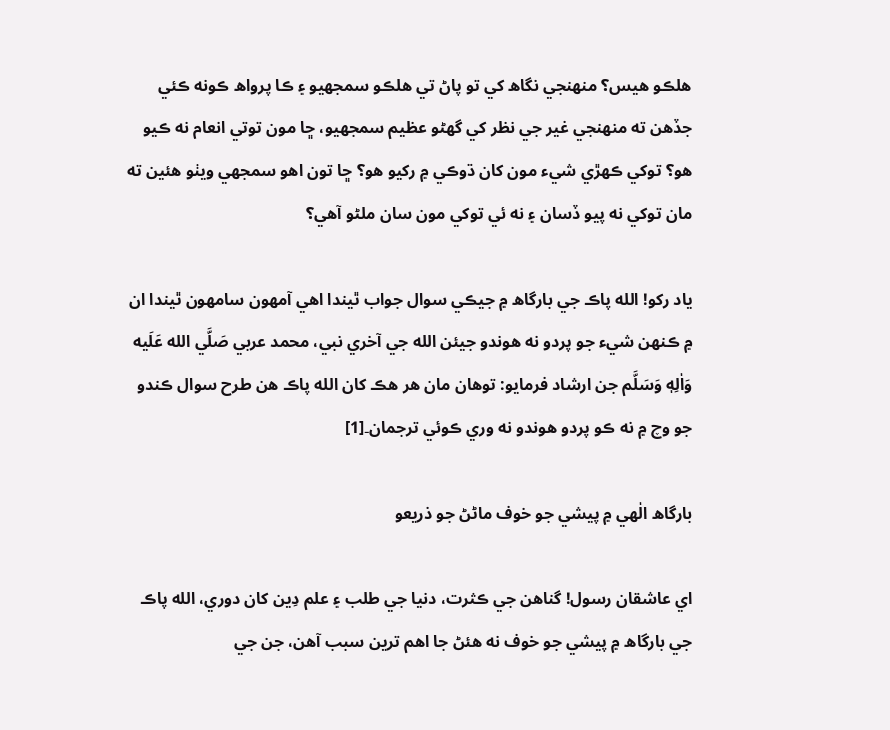هلڪو هيس؟ منهنجي نگاھ کي تو پاڻ تي هلڪو سمجھيو ۽ ڪا پرواھ ڪونه ڪئي جڏهن ته منهنجي غير جي نظر کي گھڻو عظيم سمجھيو، ڇا مون توتي انعام نه ڪيو هو؟ توکي ڪهڙي شيء مون کان ڌوڪي ۾ رکيو هو؟ ڇا تون اهو سمجھي ويٺو هئين ته مان توکي نه پيو ڏسان ۽ نه ئي توکي مون سان ملڻو آهي؟

ياد رکو! الله پاڪ جي بارگاھ ۾ جيڪي سوال جواب ٿيندا اهي آمهون سامهون ٿيندا ان ۾ ڪنهن شيء جو پردو نه هوندو جيئن الله جي آخري نبي، محمد عربي صَلَّي الله عَلَيه وَاٰلِهٖ وَسَلَّم جن ارشاد فرمايو: توهان مان هر هڪ کان الله پاڪ هن طرح سوال ڪندو جو وچ ۾ نه ڪو پردو هوندو نه وري ڪوئي ترجمان۔[1]

بارگاھ الٰهي ۾ پيشي جو خوف ماڻڻ جو ذريعو

اي عاشقان رسول! گناهن جي ڪثرت، دنيا جي طلب ۽ علم دِين کان دوري، الله پاڪ جي بارگاھ ۾ پيشي جو خوف نه هئڻ جا اهم ترين سبب آهن، جن جي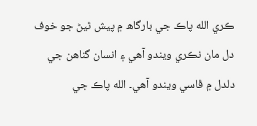ڪري الله پاڪ جي بارگاھ ۾ پيش ٿيڻ جو خوف دل مان نڪري ويندو آهي ۽ انسان گناهن جي دلدل ۾ ڦاسي ويندو آهي۔ الله پاڪ جي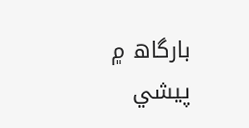بارگاھ ۾ پيشي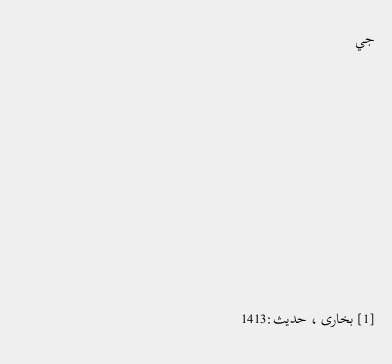جي








[1] بخاری ، حدیث:1413